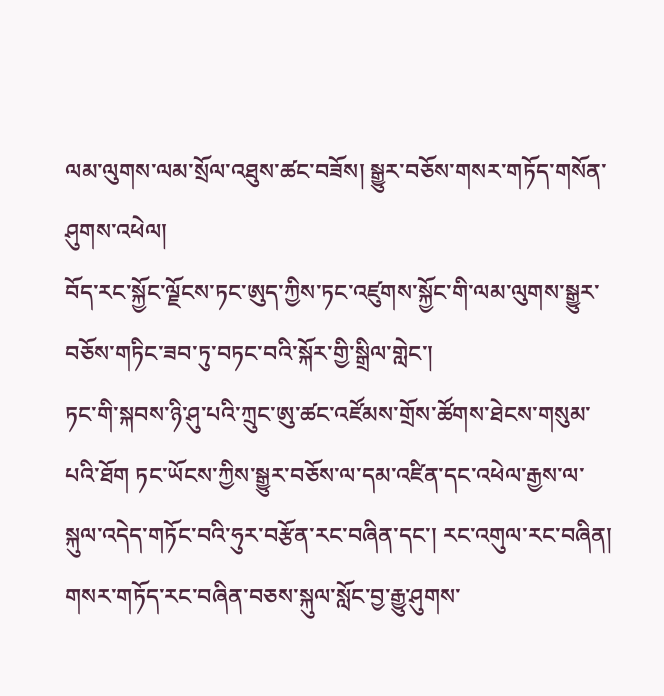ལམ་ལུགས་ལམ་སྲོལ་འཐུས་ཚང་བཟོས། སྒྱུར་བཅོས་གསར་གཏོད་གསོན་ཤུགས་འཕེལ།
བོད་རང་སྐྱོང་ལྗོངས་ཏང་ཨུད་ཀྱིས་ཏང་འཛུགས་སྐྱོང་གི་ལམ་ལུགས་སྒྱུར་བཅོས་གཏིང་ཟབ་ཏུ་བཏང་བའི་སྐོར་གྱི་སྒྲིལ་གླེང་།
ཏང་གི་སྐབས་ཉི་ཤུ་པའི་ཀྲུང་ཨུ་ཚང་འཛོམས་གྲོས་ཚོགས་ཐེངས་གསུམ་པའི་ཐོག ཏང་ཡོངས་ཀྱིས་སྒྱུར་བཅོས་ལ་དམ་འཛིན་དང་འཕེལ་རྒྱས་ལ་སྐུལ་འདེད་གཏོང་བའི་ཧུར་བརྩོན་རང་བཞིན་དང་། རང་འགུལ་རང་བཞིན། གསར་གཏོད་རང་བཞིན་བཅས་སྐུལ་སློང་བྱ་རྒྱུ་ཤུགས་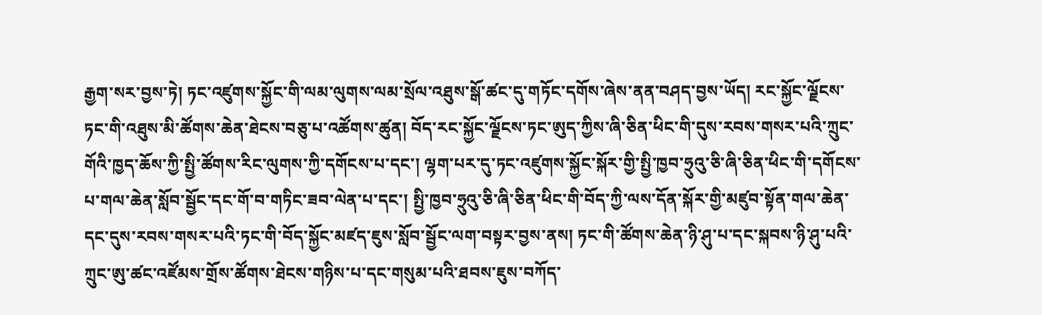རྒྱག་སར་བྱས་ཏེ། ཏང་འཛུགས་སྐྱོང་གི་ལམ་ལུགས་ལམ་སྲོལ་འཐུས་སྒོ་ཚང་དུ་གཏོང་དགོས་ཞེས་ནན་བཤད་བྱས་ཡོད། རང་སྐྱོང་ལྗོངས་ཏང་གི་འཐུས་མི་ཚོགས་ཆེན་ཐེངས་བཅུ་པ་འཚོགས་ཚུན། བོད་རང་སྐྱོང་ལྗོངས་ཏང་ཨུད་ཀྱིས་ཞི་ཅིན་ཕིང་གི་དུས་རབས་གསར་པའི་ཀྲུང་གོའི་ཁྱད་ཆོས་ཀྱི་སྤྱི་ཚོགས་རིང་ལུགས་ཀྱི་དགོངས་པ་དང་། ལྷག་པར་དུ་ཏང་འཛུགས་སྐྱོང་སྐོར་གྱི་སྤྱི་ཁྱབ་ཧྲུའུ་ཅི་ཞི་ཅིན་ཕིང་གི་དགོངས་པ་གལ་ཆེན་སློབ་སྦྱོང་དང་གོ་བ་གཏིང་ཟབ་ལེན་པ་དང་། སྤྱི་ཁྱབ་ཧྲུའུ་ཅི་ཞི་ཅིན་ཕིང་གི་བོད་ཀྱི་ལས་དོན་སྐོར་གྱི་མཛུབ་སྟོན་གལ་ཆེན་དང་དུས་རབས་གསར་པའི་ཏང་གི་བོད་སྐྱོང་མཛད་ཇུས་སློབ་སྦྱོང་ལག་བསྟར་བྱས་ནས། ཏང་གི་ཚོགས་ཆེན་ཉི་ཤུ་པ་དང་སྐབས་ཉི་ཤུ་པའི་ཀྲུང་ཨུ་ཚང་འཛོམས་གྲོས་ཚོགས་ཐེངས་གཉིས་པ་དང་གསུམ་པའི་ཐབས་ཇུས་བཀོད་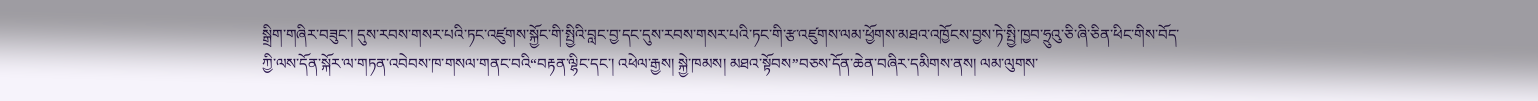སྒྲིག་གཞིར་བཟུང་། དུས་རབས་གསར་པའི་ཏང་འཛུགས་སྐྱོང་གི་སྤྱིའི་བླང་བྱ་དང་དུས་རབས་གསར་པའི་ཏང་གི་རྩ་འཛུགས་ལམ་ཕྱོགས་མཐའ་འཁྱོངས་བྱས་ཏེ་སྤྱི་ཁྱབ་ཧྲུའུ་ཅི་ཞི་ཅིན་ཕིང་གིས་བོད་ཀྱི་ལས་དོན་སྐོར་ལ་གཏན་འབེབས་ཁ་གསལ་གནང་བའི“བརྟན་ལྷིང་དང་། འཕེལ་རྒྱས། སྐྱེ་ཁམས། མཐའ་སྟོབས”བཅས་དོན་ཆེན་བཞིར་དམིགས་ནས། ལམ་ལུགས་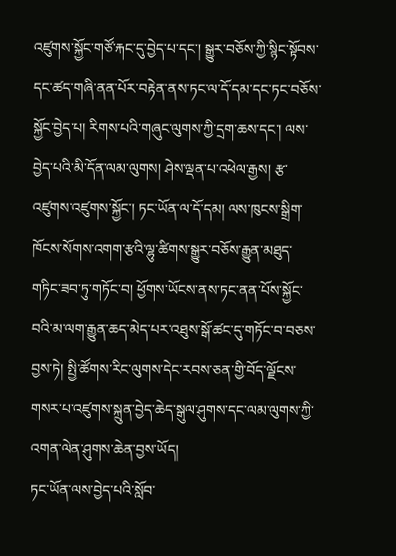འཛུགས་སྐྱོང་གཙོ་རྐང་དུ་བྱེད་པ་དང་། སྒྱུར་བཅོས་ཀྱི་སྙིང་སྟོབས་དང་ཚད་གཞི་ནན་པོར་བརྟེན་ནས་ཏང་ལ་དོ་དམ་དང་ཏང་བཅོས་སྐྱོང་བྱེད་པ། རིགས་པའི་གཞུང་ལུགས་ཀྱི་དྲག་ཆས་དང་། ལས་བྱེད་པའི་མི་དོན་ལམ་ལུགས། ཤེས་ལྡན་པ་འཕེལ་རྒྱས། རྩ་འཛུགས་འཛུགས་སྐྱོང་། ཏང་ཡོན་ལ་དོ་དམ། ལས་ཁུངས་སྒྲིག་ཁོངས་སོགས་འགག་རྩའི་ལྷུ་ཚིགས་སྒྱུར་བཅོས་རྒྱུན་མཐུད་གཏིང་ཟབ་ཏུ་གཏོང་བ། ཕྱོགས་ཡོངས་ནས་ཏང་ནན་པོས་སྐྱོང་བའི་མ་ལག་རྒྱུན་ཆད་མེད་པར་འཐུས་སྒོ་ཚང་དུ་གཏོང་བ་བཅས་བྱས་ཏེ། སྤྱི་ཚོགས་རིང་ལུགས་དེང་རབས་ཅན་གྱི་བོད་ལྗོངས་གསར་པ་འཛུགས་སྐྲུན་བྱེད་ཆེད་སྒུལ་ཤུགས་དང་ལམ་ལུགས་ཀྱི་འགན་ལེན་ཤུགས་ཆེན་བྱས་ཡོད།
ཏང་ཡོན་ལས་བྱེད་པའི་སློབ་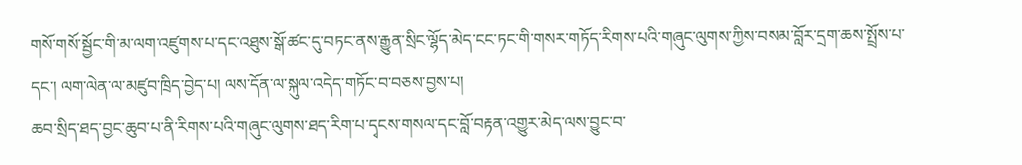གསོ་གསོ་སྦྱོང་གི་མ་ལག་འཛུགས་པ་དང་འཐུས་སྒོ་ཚང་དུ་བཏང་ནས་རྒྱུན་སྲིང་ལྷོད་མེད་ངང་ཏང་གི་གསར་གཏོད་རིགས་པའི་གཞུང་ལུགས་ཀྱིས་བསམ་བློར་དྲག་ཆས་སྤྲོས་པ་དང་། ལག་ལེན་ལ་མཛུབ་ཁྲིད་བྱེད་པ། ལས་དོན་ལ་སྐུལ་འདེད་གཏོང་བ་བཅས་བྱས་པ།
ཆབ་སྲིད་ཐད་བྱང་ཆུབ་པ་ནི་རིགས་པའི་གཞུང་ལུགས་ཐད་རིག་པ་དྭངས་གསལ་དང་བློ་བརྟན་འགྱུར་མེད་ལས་བྱུང་བ་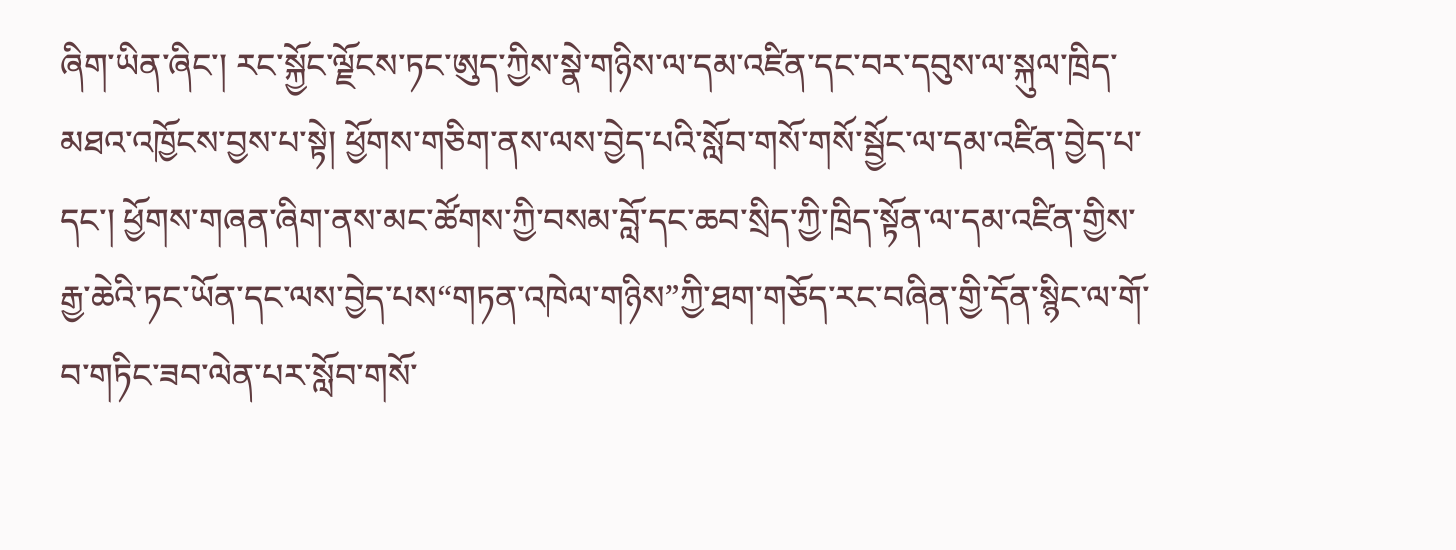ཞིག་ཡིན་ཞིང་། རང་སྐྱོང་ལྗོངས་ཏང་ཨུད་ཀྱིས་སྣེ་གཉིས་ལ་དམ་འཛིན་དང་བར་དབུས་ལ་སྐུལ་ཁྲིད་མཐའ་འཁྱོངས་བྱས་པ་སྟེ། ཕྱོགས་གཅིག་ནས་ལས་བྱེད་པའི་སློབ་གསོ་གསོ་སྦྱོང་ལ་དམ་འཛིན་བྱེད་པ་དང་། ཕྱོགས་གཞན་ཞིག་ནས་མང་ཚོགས་ཀྱི་བསམ་བློ་དང་ཆབ་སྲིད་ཀྱི་ཁྲིད་སྟོན་ལ་དམ་འཛིན་གྱིས་རྒྱ་ཆེའི་ཏང་ཡོན་དང་ལས་བྱེད་པས“གཏན་འཁེལ་གཉིས”ཀྱི་ཐག་གཅོད་རང་བཞིན་གྱི་དོན་སྙིང་ལ་གོ་བ་གཏིང་ཟབ་ལེན་པར་སློབ་གསོ་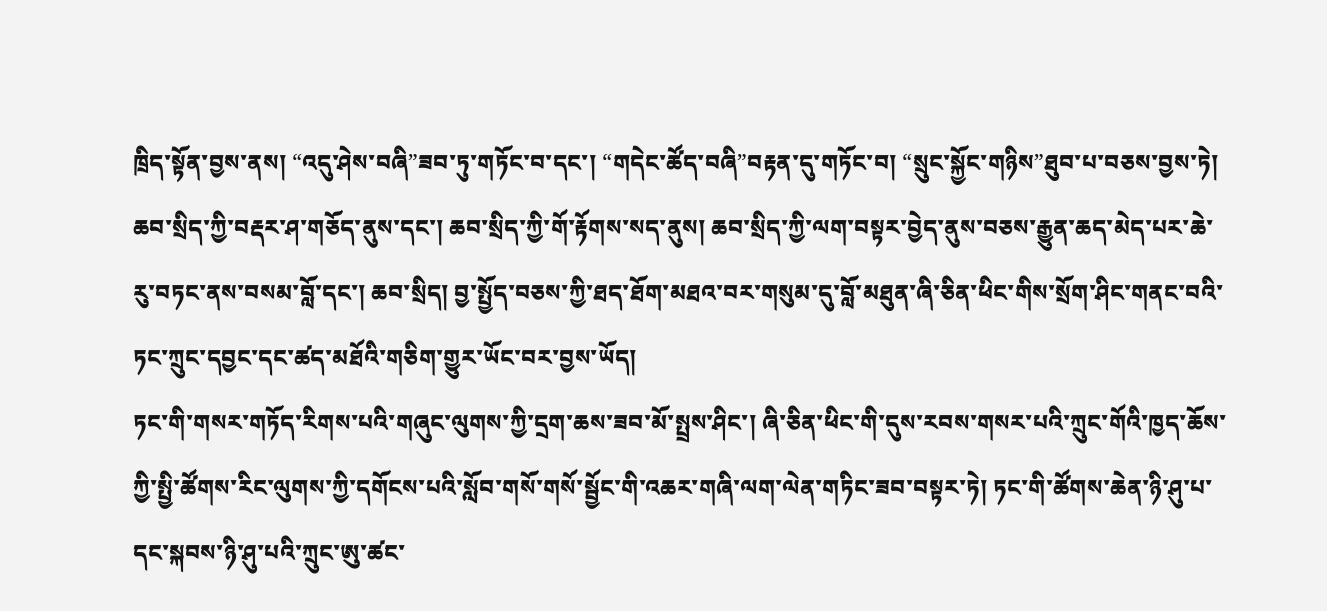ཁྲིད་སྟོན་བྱས་ནས། “འདུ་ཤེས་བཞི”ཟབ་ཏུ་གཏོང་བ་དང་། “གདེང་ཚོད་བཞི”བརྟན་དུ་གཏོང་བ། “སྲུང་སྐྱོང་གཉིས”ཐུབ་པ་བཅས་བྱས་ཏེ། ཆབ་སྲིད་ཀྱི་བརྡར་ཤ་གཅོད་ནུས་དང་། ཆབ་སྲིད་ཀྱི་གོ་རྟོགས་སད་ནུས། ཆབ་སྲིད་ཀྱི་ལག་བསྟར་བྱེད་ནུས་བཅས་རྒྱུན་ཆད་མེད་པར་ཆེ་རུ་བཏང་ནས་བསམ་བློ་དང་། ཆབ་སྲིད། བྱ་སྤྱོད་བཅས་ཀྱི་ཐད་ཐོག་མཐའ་བར་གསུམ་དུ་བློ་མཐུན་ཞི་ཅིན་ཕིང་གིས་སྲོག་ཤིང་གནང་བའི་ཏང་ཀྲུང་དབྱང་དང་ཚད་མཐོའི་གཅིག་གྱུར་ཡོང་བར་བྱས་ཡོད།
ཏང་གི་གསར་གཏོད་རིགས་པའི་གཞུང་ལུགས་ཀྱི་དྲག་ཆས་ཟབ་མོ་སྤྲས་ཤིང་། ཞི་ཅིན་ཕིང་གི་དུས་རབས་གསར་པའི་ཀྲུང་གོའི་ཁྱད་ཆོས་ཀྱི་སྤྱི་ཚོགས་རིང་ལུགས་ཀྱི་དགོངས་པའི་སློབ་གསོ་གསོ་སྦྱོང་གི་འཆར་གཞི་ལག་ལེན་གཏིང་ཟབ་བསྟར་ཏེ། ཏང་གི་ཚོགས་ཆེན་ཉི་ཤུ་པ་དང་སྐབས་ཉི་ཤུ་པའི་ཀྲུང་ཨུ་ཚང་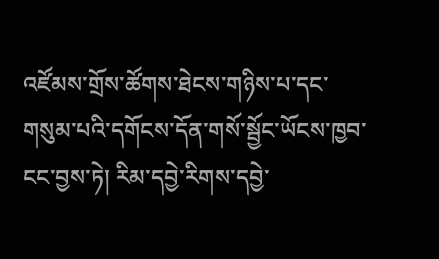འཛོམས་གྲོས་ཚོགས་ཐེངས་གཉིས་པ་དང་གསུམ་པའི་དགོངས་དོན་གསོ་སྦྱོང་ཡོངས་ཁྱབ་ངང་བྱས་ཏེ། རིམ་དབྱེ་རིགས་དབྱེ་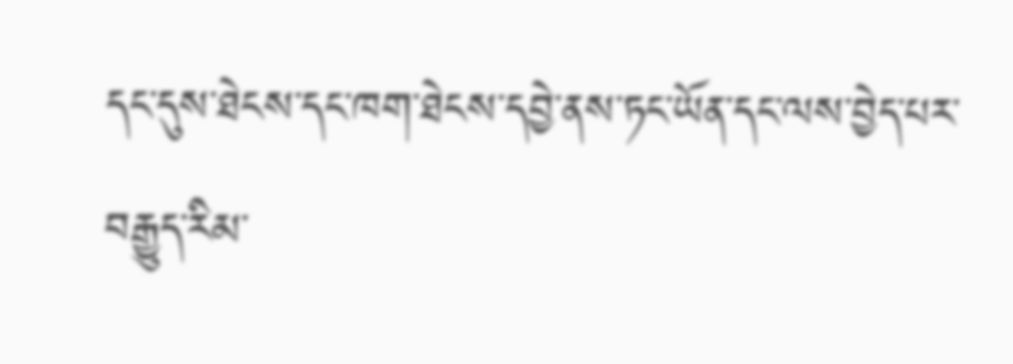དང་དུས་ཐེངས་དང་ཁག་ཐེངས་དབྱེ་ནས་ཏང་ཡོན་དང་ལས་བྱེད་པར་བརྒྱུད་རིམ་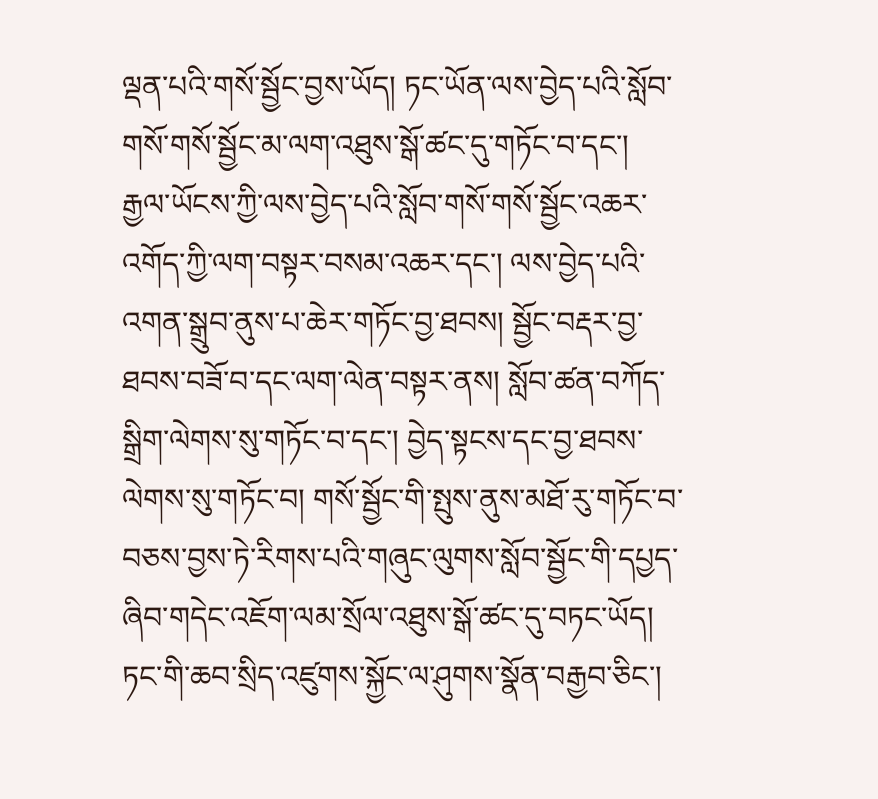ལྡན་པའི་གསོ་སྦྱོང་བྱས་ཡོད། ཏང་ཡོན་ལས་བྱེད་པའི་སློབ་གསོ་གསོ་སྦྱོང་མ་ལག་འཐུས་སྒོ་ཚང་དུ་གཏོང་བ་དང་། རྒྱལ་ཡོངས་ཀྱི་ལས་བྱེད་པའི་སློབ་གསོ་གསོ་སྦྱོང་འཆར་འགོད་ཀྱི་ལག་བསྟར་བསམ་འཆར་དང་། ལས་བྱེད་པའི་འགན་སྒྲུབ་ནུས་པ་ཆེར་གཏོང་བྱ་ཐབས། སྦྱོང་བརྡར་བྱ་ཐབས་བཟོ་བ་དང་ལག་ལེན་བསྟར་ནས། སློབ་ཚན་བཀོད་སྒྲིག་ལེགས་སུ་གཏོང་བ་དང་། བྱེད་སྟངས་དང་བྱ་ཐབས་ལེགས་སུ་གཏོང་བ། གསོ་སྦྱོང་གི་སྤུས་ནུས་མཐོ་རུ་གཏོང་བ་བཅས་བྱས་ཏེ་རིགས་པའི་གཞུང་ལུགས་སློབ་སྦྱོང་གི་དཔྱད་ཞིབ་གདེང་འཇོག་ལམ་སྲོལ་འཐུས་སྒོ་ཚང་དུ་བཏང་ཡོད།
ཏང་གི་ཆབ་སྲིད་འཛུགས་སྐྱོང་ལ་ཤུགས་སྣོན་བརྒྱབ་ཅིང་།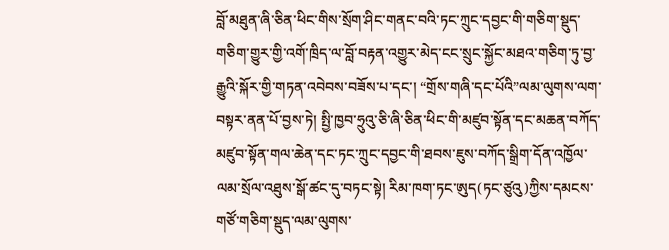བློ་མཐུན་ཞི་ཅིན་ཕིང་གིས་སྲོག་ཤིང་གནང་བའི་ཏང་ཀྲུང་དབྱང་གི་གཅིག་སྡུད་གཅིག་གྱུར་གྱི་འགོ་ཁྲིད་ལ་བློ་བརྟན་འགྱུར་མེད་ངང་སྲུང་སྐྱོང་མཐའ་གཅིག་ཏུ་བྱ་རྒྱུའི་སྐོར་གྱི་གཏན་འབེབས་བཟོས་པ་དང་། “གྲོས་གཞི་དང་པོའི”ལམ་ལུགས་ལག་བསྟར་ནན་པོ་བྱས་ཏེ། སྤྱི་ཁྱབ་ཧྲུའུ་ཅི་ཞི་ཅིན་ཕིང་གི་མཛུབ་སྟོན་དང་མཆན་བཀོད་མཛུབ་སྟོན་གལ་ཆེན་དང་ཏང་ཀྲུང་དབྱང་གི་ཐབས་ཇུས་བཀོད་སྒྲིག་དོན་འཁྱོལ་ལམ་སྲོལ་འཐུས་སྒོ་ཚང་དུ་བཏང་སྟེ། རིམ་ཁག་ཏང་ཨུད(ཏང་ཙུའུ)ཀྱིས་དམངས་གཙོ་གཅིག་སྡུད་ལམ་ལུགས་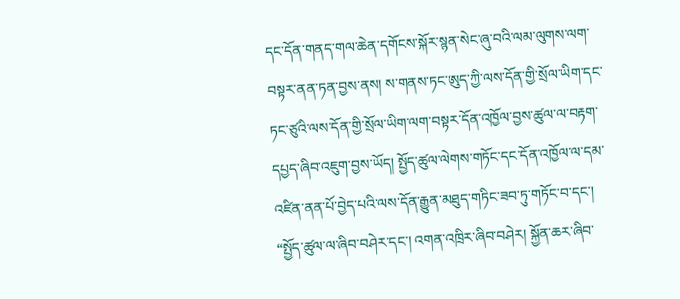དང་དོན་གནད་གལ་ཆེན་དགོངས་སྐོར་སྙན་སེང་ཞུ་བའི་ལམ་ལུགས་ལག་བསྟར་ནན་ཏན་བྱས་ནས། ས་གནས་ཏང་ཨུད་ཀྱི་ལས་དོན་གྱི་སྲོལ་ཡིག་དང་ཏང་ཙུའི་ལས་དོན་གྱི་སྲོལ་ཡིག་ལག་བསྟར་དོན་འཁྱོལ་བྱས་ཚུལ་ལ་བརྟག་དཔྱད་ཞིབ་འཇུག་བྱས་ཡོད། སྤྱོད་ཚུལ་ལེགས་གཏོང་དང་དོན་འཁྱོལ་ལ་དམ་འཛིན་ནན་པོ་བྱེད་པའི་ལས་དོན་རྒྱུན་མཐུད་གཏིང་ཟབ་ཏུ་གཏོང་བ་དང་། “སྤྱོད་ཚུལ་ལ་ཞིབ་བཤེར་དང་། འགན་འཁྲིར་ཞིབ་བཤེར། སྐྱོན་ཆར་ཞིབ་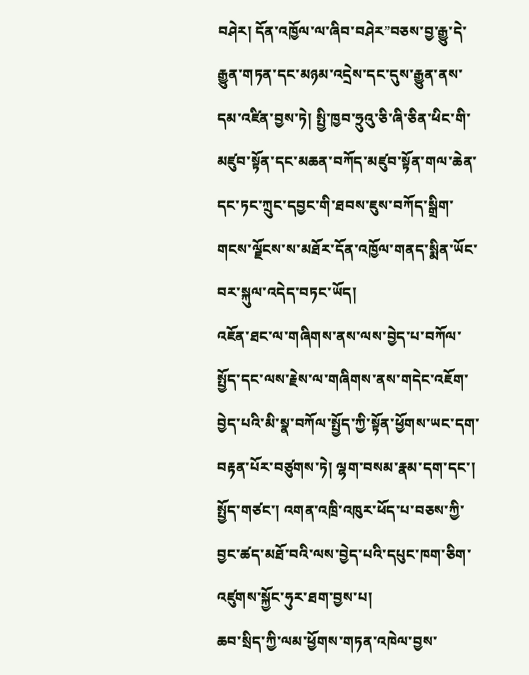བཤེར། དོན་འཁྱོལ་ལ་ཞིབ་བཤེར”བཅས་བྱ་རྒྱུ་དེ་རྒྱུན་གཏན་དང་མཉམ་འདྲེས་དང་དུས་རྒྱུན་ནས་དམ་འཛིན་བྱས་ཏེ། སྤྱི་ཁྱབ་ཧྲུའུ་ཅི་ཞི་ཅིན་ཕིང་གི་མཛུབ་སྟོན་དང་མཆན་བཀོད་མཛུབ་སྟོན་གལ་ཆེན་དང་ཏང་ཀྲུང་དབྱང་གི་ཐབས་ཇུས་བཀོད་སྒྲིག་གངས་ལྗོངས་ས་མཐོར་དོན་འཁྱོལ་གནད་སྨིན་ཡོང་བར་སྐུལ་འདེད་བཏང་ཡོད།
འཇོན་ཐང་ལ་གཞིགས་ནས་ལས་བྱེད་པ་བཀོལ་སྤྱོད་དང་ལས་རྗེས་ལ་གཞིགས་ནས་གདེང་འཇོག་བྱེད་པའི་མི་སྣ་བཀོལ་སྤྱོད་ཀྱི་སྟོན་ཕྱོགས་ཡང་དག་བརྟན་པོར་བཙུགས་ཏེ། ལྷག་བསམ་རྣམ་དག་དང་། སྤྱོད་གཙང་། འགན་འཁྲི་འཁུར་ཕོད་པ་བཅས་ཀྱི་བྱང་ཚད་མཐོ་བའི་ལས་བྱེད་པའི་དཔུང་ཁག་ཅིག་འཛུགས་སྐྱོང་ཧུར་ཐག་བྱས་པ།
ཆབ་སྲིད་ཀྱི་ལམ་ཕྱོགས་གཏན་འཁེལ་བྱས་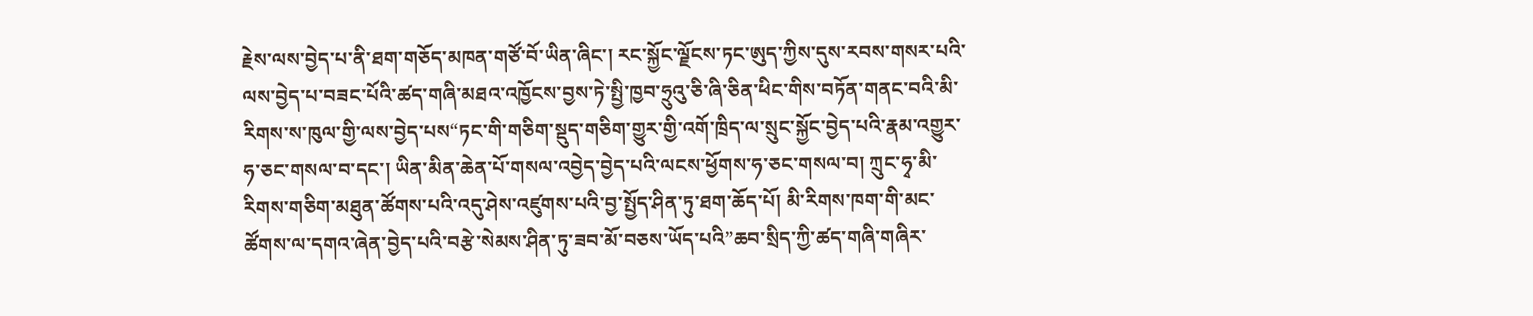རྗེས་ལས་བྱེད་པ་ནི་ཐག་གཅོད་མཁན་གཙོ་བོ་ཡིན་ཞིང་། རང་སྐྱོང་ལྗོངས་ཏང་ཨུད་ཀྱིས་དུས་རབས་གསར་པའི་ལས་བྱེད་པ་བཟང་པོའི་ཚད་གཞི་མཐའ་འཁྱོངས་བྱས་ཏེ་སྤྱི་ཁྱབ་ཧྲུའུ་ཅི་ཞི་ཅིན་ཕིང་གིས་བཏོན་གནང་བའི་མི་རིགས་ས་ཁུལ་གྱི་ལས་བྱེད་པས“ཏང་གི་གཅིག་སྡུད་གཅིག་གྱུར་གྱི་འགོ་ཁྲིད་ལ་སྲུང་སྐྱོང་བྱེད་པའི་རྣམ་འགྱུར་ཧ་ཅང་གསལ་བ་དང་། ཡིན་མིན་ཆེན་པོ་གསལ་འབྱེད་བྱེད་པའི་ལངས་ཕྱོགས་ཧ་ཅང་གསལ་བ། ཀྲུང་ཧྭ་མི་རིགས་གཅིག་མཐུན་ཚོགས་པའི་འདུ་ཤེས་འཛུགས་པའི་བྱ་སྤྱོད་ཤིན་ཏུ་ཐག་ཆོད་པོ། མི་རིགས་ཁག་གི་མང་ཚོགས་ལ་དགའ་ཞེན་བྱེད་པའི་བརྩེ་སེམས་ཤིན་ཏུ་ཟབ་མོ་བཅས་ཡོད་པའི”ཆབ་སྲིད་ཀྱི་ཚད་གཞི་གཞིར་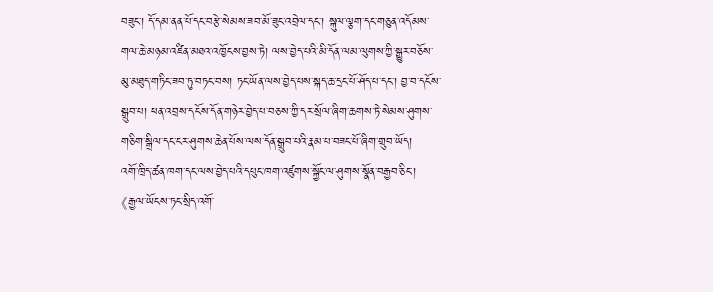བཟུང་། དོ་དམ་ནན་པོ་དང་བརྩེ་སེམས་ཟབ་མོ་ཟུང་འབྲེལ་དང་། སྐུལ་ལྕག་དང་གཅུན་འདོམས་གལ་ཆེ་མཉམ་འཛིན་མཐའ་འཁྱོངས་བྱས་ཏེ། ལས་བྱེད་པའི་མི་དོན་ལམ་ལུགས་ཀྱི་སྒྱུར་བཅོས་མུ་མཐུད་གཏིང་ཟབ་ཏུ་བཏང་བས། ཏང་ཡོན་ལས་བྱེད་པས་སྐད་ཆ་དྲང་པོ་ཤོད་པ་དང་། བྱ་བ་དངོས་སྒྲུབ་པ། ཕན་འབྲས་དངོས་དོན་གཉེར་བྱེད་པ་བཅས་ཀྱི་དར་སྲོལ་ཞིག་ཆགས་ཏེ་སེམས་ཤུགས་གཅིག་སྒྲིལ་དང་ངར་ཤུགས་ཆེན་པོས་ལས་དོན་སྒྲུབ་པའི་རྣམ་པ་བཟང་པོ་ཞིག་གྲུབ་ཡོད།
འགོ་ཁྲིད་ཚན་ཁག་དང་ལས་བྱེད་པའི་དཔུང་ཁག་འཛུགས་སྐྱོང་ལ་ཤུགས་སྣོན་བརྒྱབ་ཅིང་། 《རྒྱལ་ཡོངས་ཏང་སྲིད་འགོ་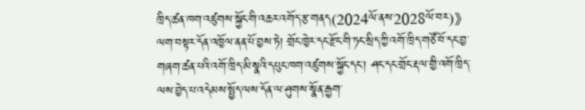ཁྲིད་ཚན་ཁག་འཛུགས་སྐྱོང་གི་འཆར་འགོད་རྩ་གནད(2024ལོ་ནས་2028ལོ་བར)》ལག་བསྟར་དོན་འཁྱོལ་ནན་པོ་བྱས་ཏེ། གྲོང་ཁྱེར་དང་རྫོང་གི་ཏང་སྲིད་ཀྱི་འགོ་ཁྲིད་གཙོ་བོ་དང་བྱ་གཞག་ཚན་པའི་འགོ་ཁྲིད་མི་སྣའི་དཔུང་ཁག་འཛུགས་སྐྱོང་དང་། ཤང་དང་གྲོང་རྡལ་གྱི་འགོ་ཁྲིད་ལས་བྱེད་པ་འདེམས་སྤྱོད་ལས་དོན་ལ་ཤུགས་སྣོན་རྒྱག་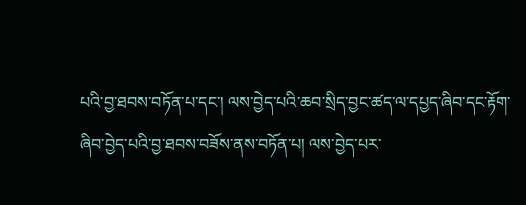པའི་བྱ་ཐབས་བཏོན་པ་དང་། ལས་བྱེད་པའི་ཆབ་སྲིད་བྱང་ཚད་ལ་དཔྱད་ཞིབ་དང་རྟོག་ཞིབ་བྱེད་པའི་བྱ་ཐབས་བཟོས་ནས་བཏོན་པ། ལས་བྱེད་པར་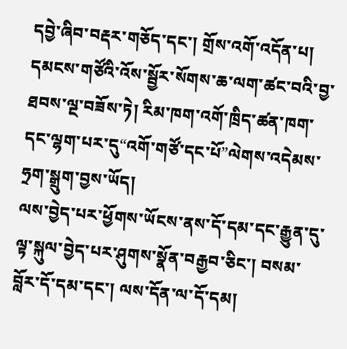དབྱེ་ཞིབ་བརྡར་གཅོད་དང་། གྲོས་འགོ་འདོན་པ། དམངས་གཙོའི་འོས་སྦྱོར་སོགས་ཆ་ལག་ཚང་བའི་བྱ་ཐབས་ལྔ་བཟོས་ཏེ། རིམ་ཁག་འགོ་ཁྲིད་ཚན་ཁག་དང་ལྷག་པར་དུ“འགོ་གཙོ་དང་པོ”ལེགས་འདེམས་ཧྲག་སྒྲུག་བྱས་ཡོད།
ལས་བྱེད་པར་ཕྱོགས་ཡོངས་ནས་དོ་དམ་དང་རྒྱུན་དུ་ལྟ་སྐུལ་བྱེད་པར་ཤུགས་སྣོན་བརྒྱབ་ཅིང་། བསམ་བློར་དོ་དམ་དང་། ལས་དོན་ལ་དོ་དམ།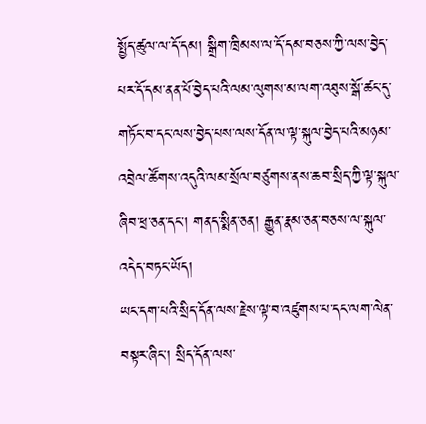སྤྱོད་ཚུལ་ལ་དོ་དམ། སྒྲིག་ཁྲིམས་ལ་དོ་དམ་བཅས་ཀྱི་ལས་བྱེད་པར་དོ་དམ་ནན་པོ་བྱེད་པའི་ལམ་ལུགས་མ་ལག་འཐུས་སྒོ་ཚང་དུ་གཏོང་བ་དང་ལས་བྱེད་པས་ལས་དོན་ལ་ལྟ་སྐུལ་བྱེད་པའི་མཉམ་འབྲེལ་ཚོགས་འདུའི་ལམ་སྲོལ་བཙུགས་ནས་ཆབ་སྲིད་ཀྱི་ལྟ་སྐུལ་ཞིབ་ཕྲ་ཅན་དང་། གནད་སྨིན་ཅན། རྒྱུན་རྣམ་ཅན་བཅས་ལ་སྐུལ་འདེད་བཏང་ཡོད།
ཡང་དག་པའི་སྲིད་དོན་ལས་རྗེས་ལྟ་བ་འཛུགས་པ་དང་ལག་ལེན་བསྟར་ཞིང་། སྲིད་དོན་ལས་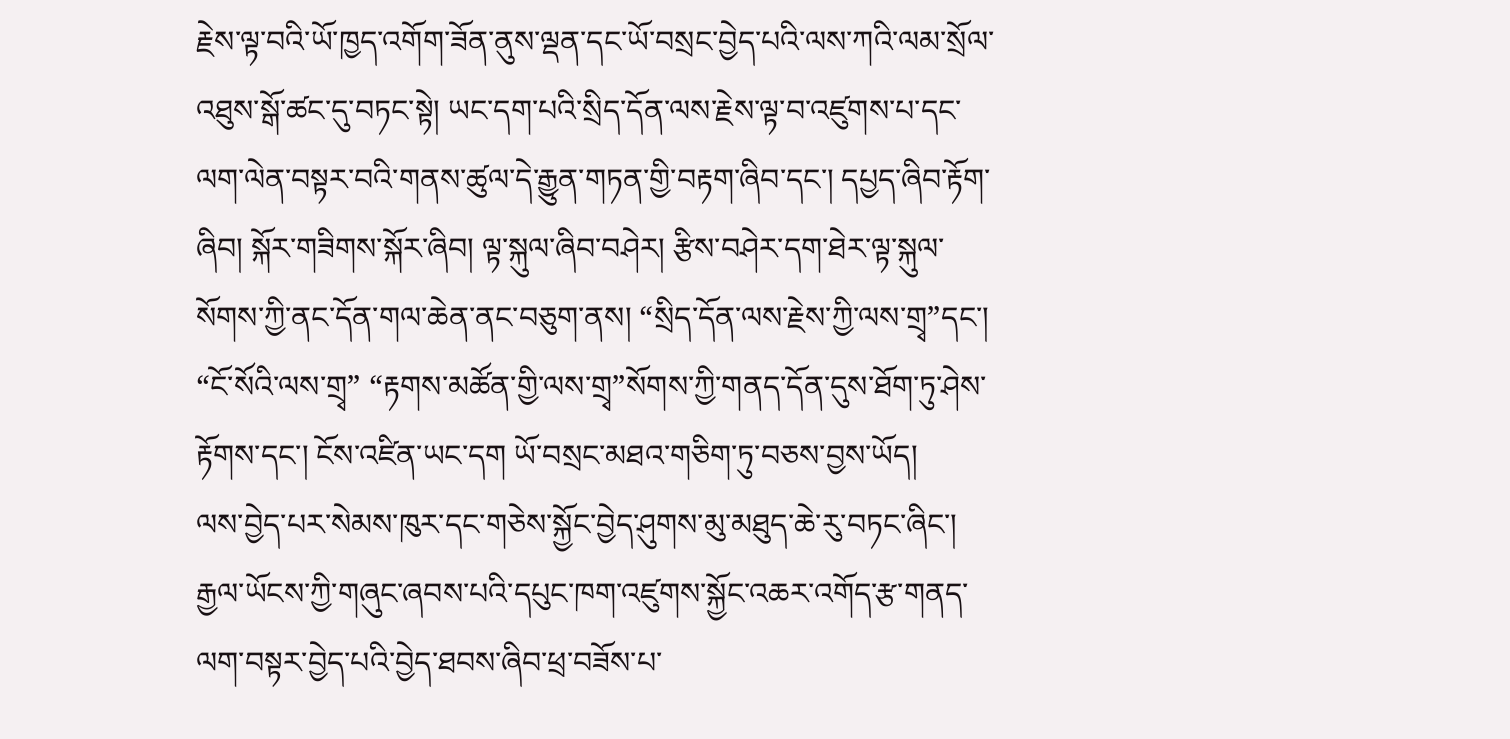རྗེས་ལྟ་བའི་ཡོ་ཁྱད་འགོག་ཟོན་ནུས་ལྡན་དང་ཡོ་བསྲང་བྱེད་པའི་ལས་ཀའི་ལམ་སྲོལ་འཐུས་སྒོ་ཚང་དུ་བཏང་སྟེ། ཡང་དག་པའི་སྲིད་དོན་ལས་རྗེས་ལྟ་བ་འཛུགས་པ་དང་ལག་ལེན་བསྟར་བའི་གནས་ཚུལ་དེ་རྒྱུན་གཏན་གྱི་བརྟག་ཞིབ་དང་། དཔྱད་ཞིབ་རྟོག་ཞིབ། སྐོར་གཟིགས་སྐོར་ཞིབ། ལྟ་སྐུལ་ཞིབ་བཤེར། རྩིས་བཤེར་དག་ཐེར་ལྟ་སྐུལ་སོགས་ཀྱི་ནང་དོན་གལ་ཆེན་ནང་བཅུག་ནས། “སྲིད་དོན་ལས་རྗེས་ཀྱི་ལས་གྲྭ”དང་། “ངོ་སོའི་ལས་གྲྭ” “རྟགས་མཚོན་གྱི་ལས་གྲྭ”སོགས་ཀྱི་གནད་དོན་དུས་ཐོག་ཏུ་ཤེས་རྟོགས་དང་། ངོས་འཛིན་ཡང་དག ཡོ་བསྲང་མཐའ་གཅིག་ཏུ་བཅས་བྱས་ཡོད།
ལས་བྱེད་པར་སེམས་ཁུར་དང་གཅེས་སྐྱོང་བྱེད་ཤུགས་མུ་མཐུད་ཆེ་རུ་བཏང་ཞིང་། རྒྱལ་ཡོངས་ཀྱི་གཞུང་ཞབས་པའི་དཔུང་ཁག་འཛུགས་སྐྱོང་འཆར་འགོད་རྩ་གནད་ལག་བསྟར་བྱེད་པའི་བྱེད་ཐབས་ཞིབ་ཕྲ་བཟོས་པ་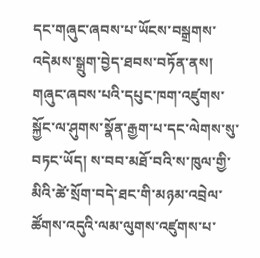དང་གཞུང་ཞབས་པ་ཡོངས་བསྒྲགས་འདེམས་སྒྲུག་བྱེད་ཐབས་བཏོན་ནས། གཞུང་ཞབས་པའི་དཔུང་ཁག་འཛུགས་སྐྱོང་ལ་ཤུགས་སྣོན་རྒྱག་པ་དང་ལེགས་སུ་བཏང་ཡོད། ས་བབ་མཐོ་བའི་ས་ཁུལ་གྱི་མིའི་ཚེ་སྲོག་བདེ་ཐང་གི་མཉམ་འབྲེལ་ཚོགས་འདུའི་ལམ་ལུགས་འཛུགས་པ་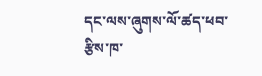དང་ལས་ཞུགས་ལོ་ཚད་ཕབ་རྩིས་ཁ་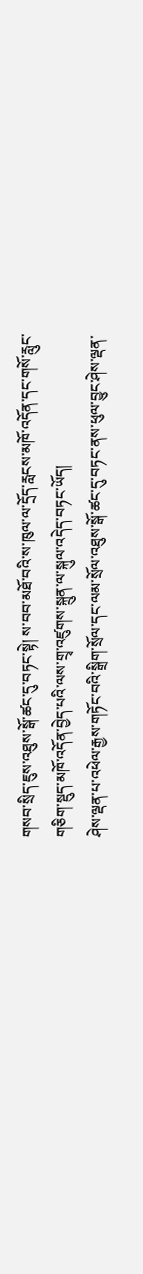གསབ་སྲིད་ཇུས་འཐུས་སྒོ་ཚང་དུ་བཏང་སྟེ། ས་བབ་མཐོ་བའི་ས་ཁུལ་ལ་དྲོད་རླངས་མཁོ་འདོན་དང་གསོ་རླུང་གཅིག་སྡུད་མཁོ་འདོན་བྱེད་པའི་ལས་གྲྭ་འཛུགས་སྐྲུན་ལ་སྐུལ་འདེད་བཏང་ཡོད།
ཤེས་ལྡན་པ་འཕེལ་རྒྱས་གཏོང་བའི་སྒྲིག་སྲོལ་དང་ལམ་སྲོལ་འཐུས་སྒོ་ཚང་དུ་བཏང་ནས་ཕུལ་བྱུང་ཤེས་ལྡན་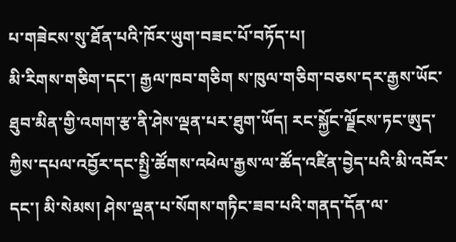པ་གཟེངས་སུ་ཐོན་པའི་ཁོར་ཡུག་བཟང་པོ་བཏོད་པ།
མི་རིགས་གཅིག་དང་། རྒྱལ་ཁབ་གཅིག ས་ཁུལ་གཅིག་བཅས་དར་རྒྱས་ཡོང་ཐུབ་མིན་གྱི་འགག་རྩ་ནི་ཤེས་ལྡན་པར་ཐུག་ཡོད། རང་སྐྱོང་ལྗོངས་ཏང་ཨུད་ཀྱིས་དཔལ་འབྱོར་དང་སྤྱི་ཚོགས་འཕེལ་རྒྱས་ལ་ཚོད་འཛིན་བྱེད་པའི་མི་འབོར་དང་། མི་སེམས། ཤེས་ལྡན་པ་སོགས་གཏིང་ཟབ་པའི་གནད་དོན་ལ་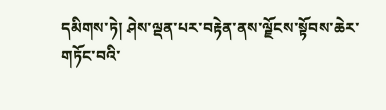དམིགས་ཏེ། ཤེས་ལྡན་པར་བརྟེན་ནས་ལྗོངས་སྟོབས་ཆེར་གཏོང་བའི་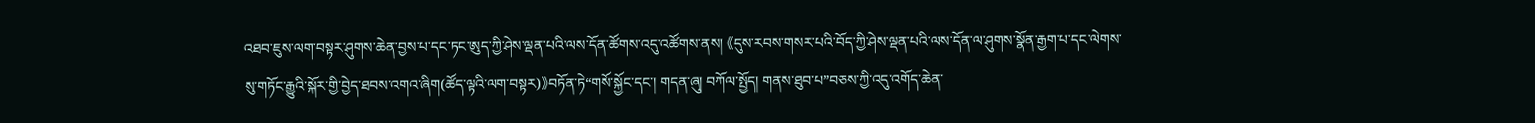འཐབ་ཇུས་ལག་བསྟར་ཤུགས་ཆེན་བྱས་པ་དང་ཏང་ཨུད་ཀྱི་ཤེས་ལྡན་པའི་ལས་དོན་ཚོགས་འདུ་འཚོགས་ནས། 《དུས་རབས་གསར་པའི་བོད་ཀྱི་ཤེས་ལྡན་པའི་ལས་དོན་ལ་ཤུགས་སྣོན་རྒྱག་པ་དང་ལེགས་སུ་གཏོང་རྒྱུའི་སྐོར་གྱི་བྱེད་ཐབས་འགའ་ཞིག(ཚོད་ལྟའི་ལག་བསྟར)》བཏོན་ཏེ“གསོ་སྐྱོང་དང་། གདན་ཞུ། བཀོལ་སྤྱོད། གནས་ཐུབ་པ”བཅས་ཀྱི་འདུ་འགོད་ཆེན་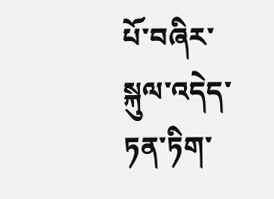པོ་བཞིར་སྐུལ་འདེད་ཏན་ཏིག་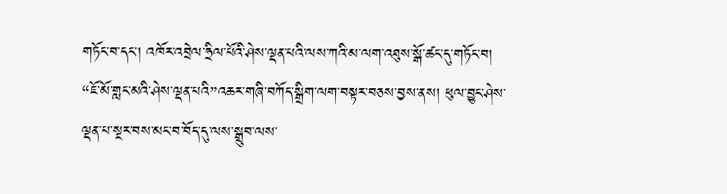གཏོང་བ་དང་། འཁོར་འབྲེལ་ཧྲིལ་པོའི་ཤེས་ལྡན་པའི་ལས་ཀའི་མ་ལག་འཐུས་སྒོ་ཚང་དུ་གཏོང་བ། “ཇོ་མོ་གླང་མའི་ཤེས་ལྡན་པའི”འཆར་གཞི་བཀོད་སྒྲིག་ལག་བསྟར་བཅས་བྱས་ནས། ཕུལ་བྱུང་ཤེས་ལྡན་པ་སྔར་བས་མང་བ་བོད་དུ་ལས་སྒྲུབ་ལས་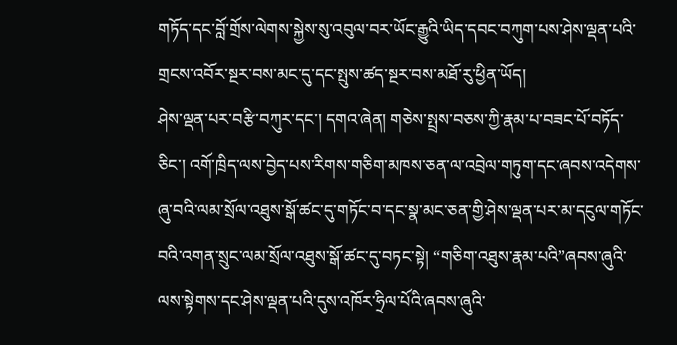གཏོད་དང་བློ་གྲོས་ལེགས་སྐྱེས་སུ་འབུལ་བར་ཡོང་རྒྱུའི་ཡིད་དབང་བཀུག་པས་ཤེས་ལྡན་པའི་གྲངས་འབོར་སྔར་བས་མང་དུ་དང་སྤུས་ཚད་སྔར་བས་མཐོ་རུ་ཕྱིན་ཡོད།
ཤེས་ལྡན་པར་བརྩི་བཀུར་དང་། དགའ་ཞེན། གཅེས་སྤྲས་བཅས་ཀྱི་རྣམ་པ་བཟང་པོ་བཏོད་ཅིང་། འགོ་ཁྲིད་ལས་བྱེད་པས་རིགས་གཅིག་མཁས་ཅན་ལ་འབྲེལ་གཏུག་དང་ཞབས་འདེགས་ཞུ་བའི་ལམ་སྲོལ་འཐུས་སྒོ་ཚང་དུ་གཏོང་བ་དང་སྣ་མང་ཅན་གྱི་ཤེས་ལྡན་པར་མ་དངུལ་གཏོང་བའི་འགན་སྲུང་ལམ་སྲོལ་འཐུས་སྒོ་ཚང་དུ་བཏང་སྟེ། “གཅིག་འཐུས་རྣམ་པའི”ཞབས་ཞུའི་ལས་སྟེགས་དང་ཤེས་ལྡན་པའི་དུས་འཁོར་ཧྲིལ་པོའི་ཞབས་ཞུའི་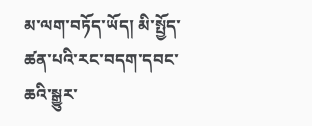མ་ལག་བཏོད་ཡོད། མི་སྤྱོད་ཚན་པའི་རང་བདག་དབང་ཆའི་སྒྱུར་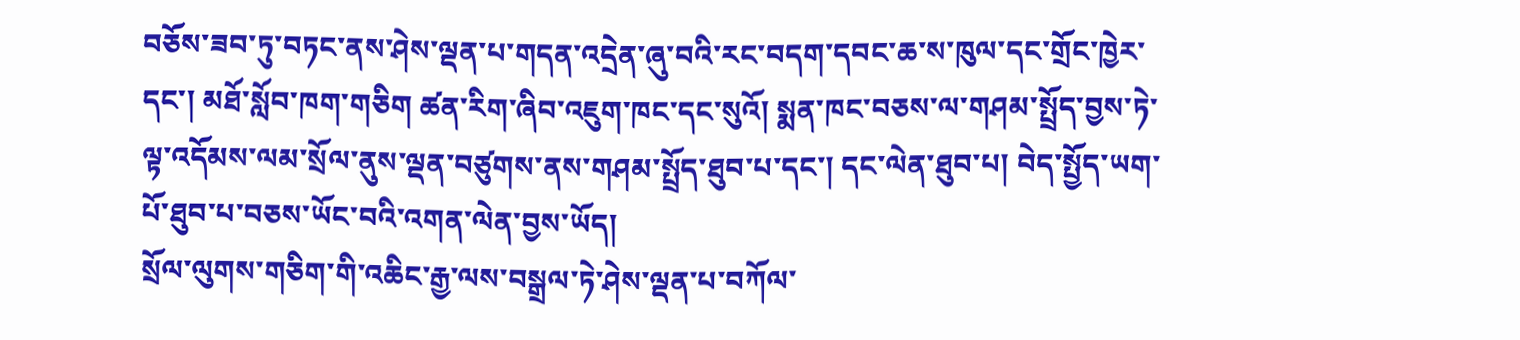བཅོས་ཟབ་ཏུ་བཏང་ནས་ཤེས་ལྡན་པ་གདན་འདྲེན་ཞུ་བའི་རང་བདག་དབང་ཆ་ས་ཁུལ་དང་གྲོང་ཁྱེར་དང་། མཐོ་སློབ་ཁག་གཅིག ཚན་རིག་ཞིབ་འཇུག་ཁང་དང་སུའོ། སྨན་ཁང་བཅས་ལ་གཤམ་སྤྲོད་བྱས་ཏེ་ལྟ་འདོམས་ལམ་སྲོལ་ནུས་ལྡན་བཙུགས་ནས་གཤམ་སྤྲོད་ཐུབ་པ་དང་། དང་ལེན་ཐུབ་པ། བེད་སྤྱོད་ཡག་པོ་ཐུབ་པ་བཅས་ཡོང་བའི་འགན་ལེན་བྱས་ཡོད།
སྲོལ་ལུགས་གཅིག་གི་འཆིང་རྒྱ་ལས་བསྒྲལ་ཏེ་ཤེས་ལྡན་པ་བཀོལ་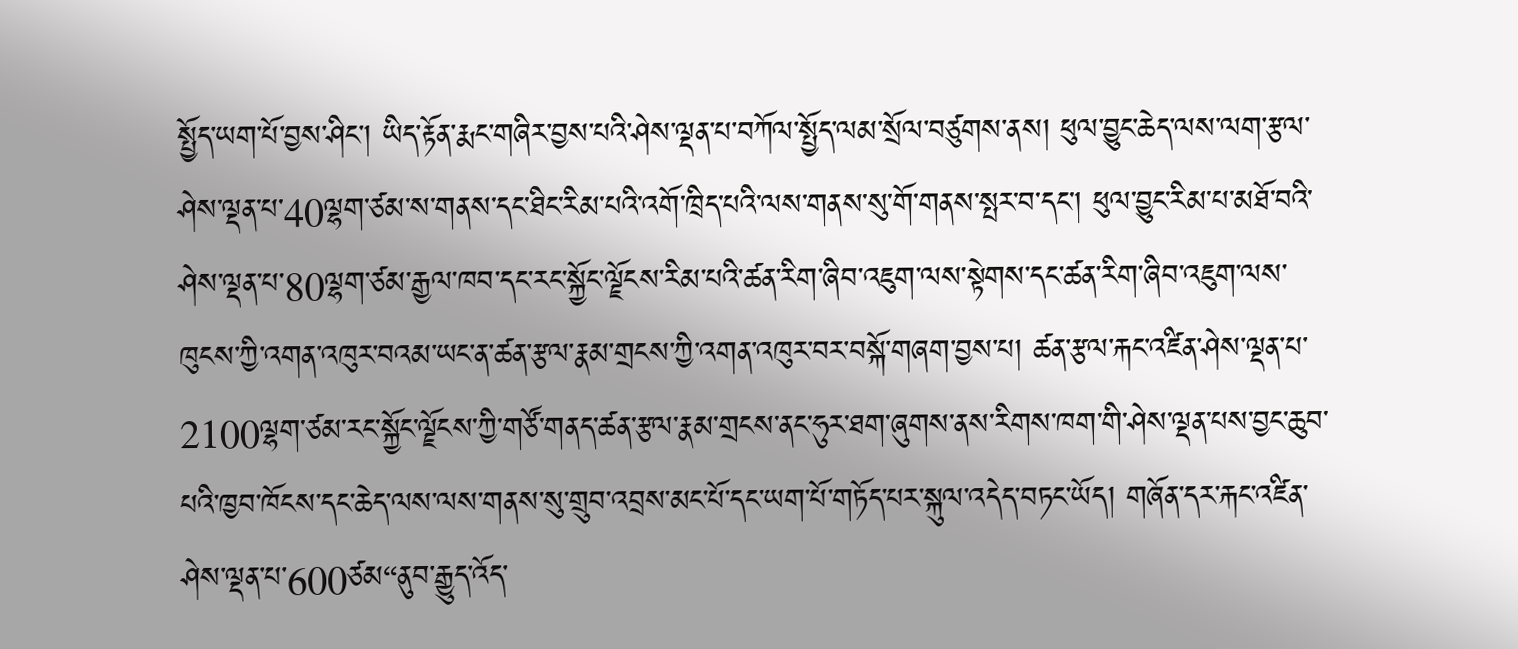སྤྱོད་ཡག་པོ་བྱས་ཤིང་། ཡིད་རྟོན་རྨང་གཞིར་བྱས་པའི་ཤེས་ལྡན་པ་བཀོལ་སྤྱོད་ལམ་སྲོལ་བཙུགས་ནས། ཕུལ་བྱུང་ཆེད་ལས་ལག་རྩལ་ཤེས་ལྡན་པ་40ལྷག་ཙམ་ས་གནས་དང་ཐིང་རིམ་པའི་འགོ་ཁྲིད་པའི་ལས་གནས་སུ་གོ་གནས་སྤར་བ་དང་། ཕུལ་བྱུང་རིམ་པ་མཐོ་བའི་ཤེས་ལྡན་པ་80ལྷག་ཙམ་རྒྱལ་ཁབ་དང་རང་སྐྱོང་ལྗོངས་རིམ་པའི་ཚན་རིག་ཞིབ་འཇུག་ལས་སྟེགས་དང་ཚན་རིག་ཞིབ་འཇུག་ལས་ཁུངས་ཀྱི་འགན་འཁུར་བའམ་ཡང་ན་ཚན་རྩལ་རྣམ་གྲངས་ཀྱི་འགན་འཁུར་བར་བསྐོ་གཞག་བྱས་པ། ཚན་རྩལ་རྐང་འཛིན་ཤེས་ལྡན་པ་2100ལྷག་ཙམ་རང་སྐྱོང་ལྗོངས་ཀྱི་གཙོ་གནད་ཚན་རྩལ་རྣམ་གྲངས་ནང་ཧུར་ཐག་ཞུགས་ནས་རིགས་ཁག་གི་ཤེས་ལྡན་པས་བྱང་ཆུབ་པའི་ཁྱབ་ཁོངས་དང་ཆེད་ལས་ལས་གནས་སུ་གྲུབ་འབྲས་མང་པོ་དང་ཡག་པོ་གཏོད་པར་སྐུལ་འདེད་བཏང་ཡོད། གཞོན་དར་རྐང་འཛིན་ཤེས་ལྡན་པ་600ཙམ“ནུབ་རྒྱུད་འོད་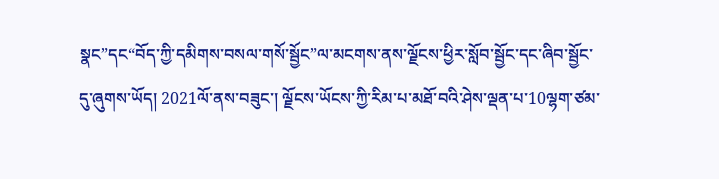སྣང”དང“བོད་ཀྱི་དམིགས་བསལ་གསོ་སྦྱོང”ལ་མངགས་ནས་ལྗོངས་ཕྱིར་སློབ་སྦྱོང་དང་ཞིབ་སྦྱོང་དུ་ཞུགས་ཡོད། 2021ལོ་ནས་བཟུང་། ལྗོངས་ཡོངས་ཀྱི་རིམ་པ་མཐོ་བའི་ཤེས་ལྡན་པ་10ལྷག་ཙམ་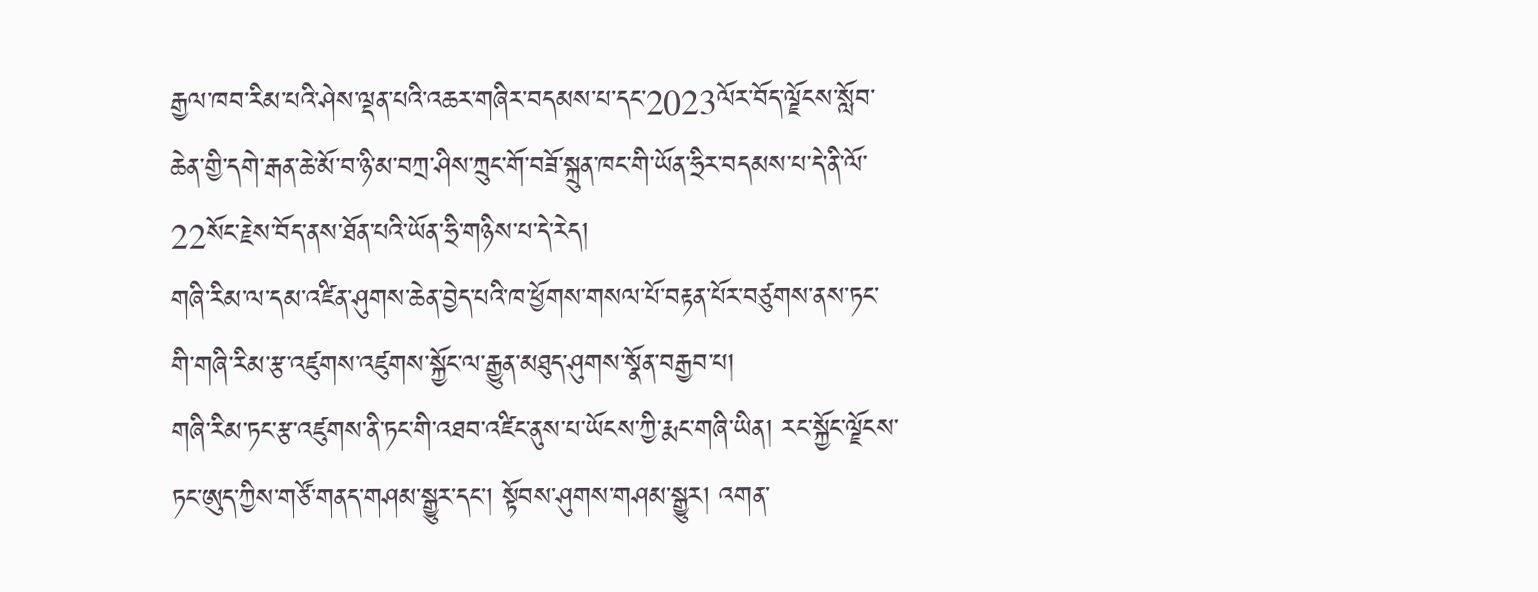རྒྱལ་ཁབ་རིམ་པའི་ཤེས་ལྡན་པའི་འཆར་གཞིར་བདམས་པ་དང་2023ལོར་བོད་ལྗོངས་སློབ་ཆེན་གྱི་དགེ་རྒན་ཆེ་མོ་བ་ཉི་མ་བཀྲ་ཤིས་ཀྲུང་གོ་བཟོ་སྐྲུན་ཁང་གི་ཡོན་ཧྲིར་བདམས་པ་དེ་ནི་ལོ་22སོང་རྗེས་བོད་ནས་ཐོན་པའི་ཡོན་ཧྲི་གཉིས་པ་དེ་རེད།
གཞི་རིམ་ལ་དམ་འཛིན་ཤུགས་ཆེན་བྱེད་པའི་ཁ་ཕྱོགས་གསལ་པོ་བརྟན་པོར་བཙུགས་ནས་ཏང་གི་གཞི་རིམ་རྩ་འཛུགས་འཛུགས་སྐྱོང་ལ་རྒྱུན་མཐུད་ཤུགས་སྣོན་བརྒྱབ་པ།
གཞི་རིམ་ཏང་རྩ་འཛུགས་ནི་ཏང་གི་འཐབ་འཛིང་ནུས་པ་ཡོངས་ཀྱི་རྨང་གཞི་ཡིན། རང་སྐྱོང་ལྗོངས་ཏང་ཨུད་ཀྱིས་གཙོ་གནད་གཤམ་སྒྱུར་དང་། སྟོབས་ཤུགས་གཤམ་སྒྱུར། འགན་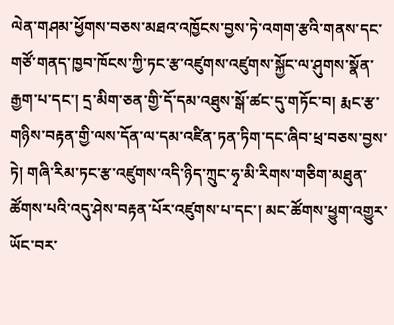ལེན་གཤམ་ཕྱོགས་བཅས་མཐའ་འཁྱོངས་བྱས་ཏེ་འགག་རྩའི་གནས་དང་གཙོ་གནད་ཁྱབ་ཁོངས་ཀྱི་ཏང་རྩ་འཛུགས་འཛུགས་སྐྱོང་ལ་ཤུགས་སྣོན་རྒྱག་པ་དང་། དྲ་མིག་ཅན་གྱི་དོ་དམ་འཐུས་སྒོ་ཚང་དུ་གཏོང་བ། རྨང་རྩ་གཉིས་བརྟན་གྱི་ལས་དོན་ལ་དམ་འཛིན་ཏན་ཏིག་དང་ཞིབ་ཕྲ་བཅས་བྱས་ཏེ། གཞི་རིམ་ཏང་རྩ་འཛུགས་འདི་ཉིད་ཀྲུང་ཧྭ་མི་རིགས་གཅིག་མཐུན་ཚོགས་པའི་འདུ་ཤེས་བརྟན་པོར་འཛུགས་པ་དང་། མང་ཚོགས་ཕྱུག་འགྱུར་ཡོང་བར་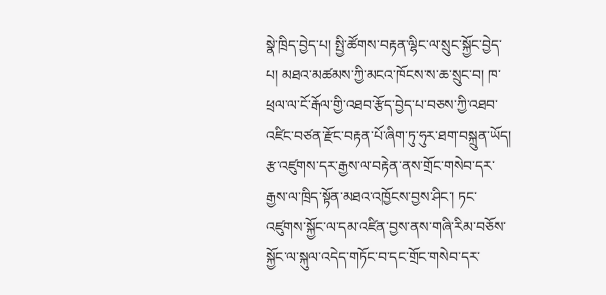སྣེ་ཁྲིད་བྱེད་པ། སྤྱི་ཚོགས་བརྟན་ལྷིང་ལ་སྲུང་སྐྱོང་བྱེད་པ། མཐའ་མཚམས་ཀྱི་མངའ་ཁོངས་ས་ཆ་སྲུང་བ། ཁ་ཕྲལ་ལ་ངོ་རྒོལ་གྱི་འཐབ་རྩོད་བྱེད་པ་བཅས་ཀྱི་འཐབ་འཛིང་བཙན་རྫོང་བརྟན་པོ་ཞིག་ཏུ་ཧུར་ཐག་བསྐྲུན་ཡོད།
རྩ་འཛུགས་དར་རྒྱས་ལ་བརྟེན་ནས་གྲོང་གསེབ་དར་རྒྱས་ལ་ཁྲིད་སྟོན་མཐའ་འཁྱོངས་བྱས་ཤིང་། ཏང་འཛུགས་སྐྱོང་ལ་དམ་འཛིན་བྱས་ནས་གཞི་རིམ་བཅོས་སྐྱོང་ལ་སྐུལ་འདེད་གཏོང་བ་དང་གྲོང་གསེབ་དར་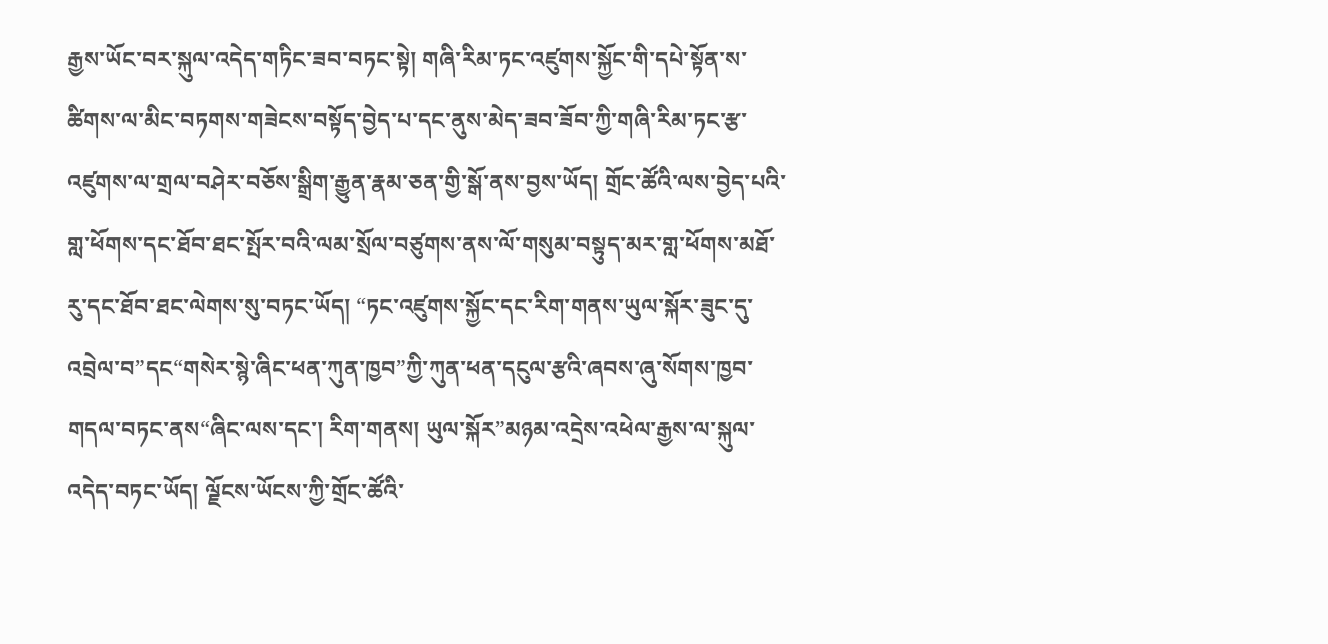རྒྱས་ཡོང་བར་སྐུལ་འདེད་གཏིང་ཟབ་བཏང་སྟེ། གཞི་རིམ་ཏང་འཛུགས་སྐྱོང་གི་དཔེ་སྟོན་ས་ཚིགས་ལ་མིང་བཏགས་གཟེངས་བསྟོད་བྱེད་པ་དང་ནུས་མེད་ཟབ་ཟོབ་ཀྱི་གཞི་རིམ་ཏང་རྩ་འཛུགས་ལ་གྲལ་བཤེར་བཅོས་སྒྲིག་རྒྱུན་རྣམ་ཅན་གྱི་སྒོ་ནས་བྱས་ཡོད། གྲོང་ཚོའི་ལས་བྱེད་པའི་གླ་ཕོགས་དང་ཐོབ་ཐང་སྤོར་བའི་ལམ་སྲོལ་བཙུགས་ནས་ལོ་གསུམ་བསྟུད་མར་གླ་ཕོགས་མཐོ་རུ་དང་ཐོབ་ཐང་ལེགས་སུ་བཏང་ཡོད། “ཏང་འཛུགས་སྐྱོང་དང་རིག་གནས་ཡུལ་སྐོར་ཟུང་དུ་འབྲེལ་བ”དང“གསེར་སྙེ་ཞིང་ཕན་ཀུན་ཁྱབ”ཀྱི་ཀུན་ཕན་དངུལ་རྩའི་ཞབས་ཞུ་སོགས་ཁྱབ་གདལ་བཏང་ནས“ཞིང་ལས་དང་། རིག་གནས། ཡུལ་སྐོར”མཉམ་འདྲེས་འཕེལ་རྒྱས་ལ་སྐུལ་འདེད་བཏང་ཡོད། ལྗོངས་ཡོངས་ཀྱི་གྲོང་ཚོའི་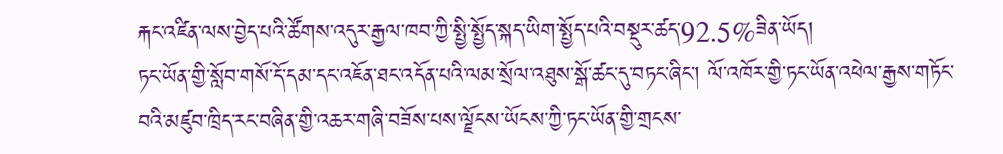རྐང་འཛིན་ལས་བྱེད་པའི་ཚོགས་འདུར་རྒྱལ་ཁབ་ཀྱི་སྤྱི་སྤྱོད་སྐད་ཡིག་སྤྱོད་པའི་བསྡུར་ཚད་92.5%ཟིན་ཡོད།
ཏང་ཡོན་གྱི་སློབ་གསོ་དོ་དམ་དང་འཇོན་ཐང་འདོན་པའི་ལམ་སྲོལ་འཐུས་སྒོ་ཚང་དུ་བཏང་ཞིང་། ལོ་འཁོར་གྱི་ཏང་ཡོན་འཕེལ་རྒྱས་གཏོང་བའི་མཛུབ་ཁྲིད་རང་བཞིན་གྱི་འཆར་གཞི་བཟོས་པས་ལྗོངས་ཡོངས་ཀྱི་ཏང་ཡོན་གྱི་གྲངས་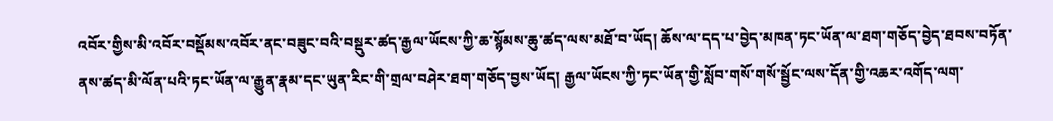འབོར་གྱིས་མི་འབོར་བསྡོམས་འབོར་ནང་བཟུང་བའི་བསྡུར་ཚད་རྒྱལ་ཡོངས་ཀྱི་ཆ་སྙོམས་ཆུ་ཚད་ལས་མཐོ་བ་ཡོད། ཆོས་ལ་དད་པ་བྱེད་མཁན་ཏང་ཡོན་ལ་ཐག་གཅོད་བྱེད་ཐབས་བཏོན་ནས་ཚད་མི་ལོན་པའི་ཏང་ཡོན་ལ་རྒྱུན་རྣམ་དང་ཡུན་རིང་གི་གྲལ་བཤེར་ཐག་གཅོད་བྱས་ཡོད། རྒྱལ་ཡོངས་ཀྱི་ཏང་ཡོན་གྱི་སློབ་གསོ་གསོ་སྦྱོང་ལས་དོན་གྱི་འཆར་འགོད་ལག་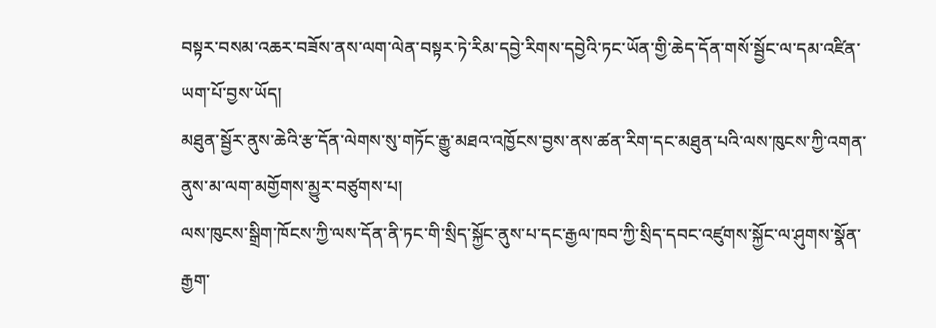བསྟར་བསམ་འཆར་བཟོས་ནས་ལག་ལེན་བསྟར་ཏེ་རིམ་དབྱེ་རིགས་དབྱེའི་ཏང་ཡོན་གྱི་ཆེད་དོན་གསོ་སྦྱོང་ལ་དམ་འཛིན་ཡག་པོ་བྱས་ཡོད།
མཐུན་སྦྱོར་ནུས་ཆེའི་རྩ་དོན་ལེགས་སུ་གཏོང་རྒྱུ་མཐའ་འཁྱོངས་བྱས་ནས་ཚན་རིག་དང་མཐུན་པའི་ལས་ཁུངས་ཀྱི་འགན་ནུས་མ་ལག་མགྱོགས་མྱུར་བཙུགས་པ།
ལས་ཁུངས་སྒྲིག་ཁོངས་ཀྱི་ལས་དོན་ནི་ཏང་གི་སྲིད་སྐྱོང་ནུས་པ་དང་རྒྱལ་ཁབ་ཀྱི་སྲིད་དབང་འཛུགས་སྐྱོང་ལ་ཤུགས་སྣོན་རྒྱག་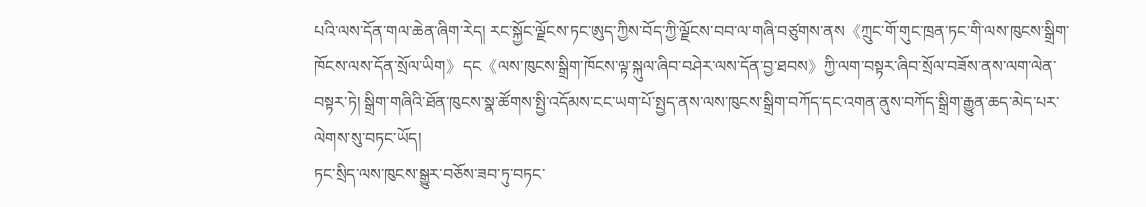པའི་ལས་དོན་གལ་ཆེན་ཞིག་རེད། རང་སྐྱོང་ལྗོངས་ཏང་ཨུད་ཀྱིས་བོད་ཀྱི་ལྗོངས་བབ་ལ་གཞི་བཙུགས་ནས《ཀྲུང་གོ་གུང་ཁྲན་ཏང་གི་ལས་ཁུངས་སྒྲིག་ཁོངས་ལས་དོན་སྲོལ་ཡིག》དང《ལས་ཁུངས་སྒྲིག་ཁོངས་ལྟ་སྐུལ་ཞིབ་བཤེར་ལས་དོན་བྱ་ཐབས》ཀྱི་ལག་བསྟར་ཞིབ་སྲོལ་བཟོས་ནས་ལག་ལེན་བསྟར་ཏེ། སྒྲིག་གཞིའི་ཐོན་ཁུངས་སྣ་ཚོགས་སྤྱི་འདོམས་ངང་ཡག་པོ་སྤྱད་ནས་ལས་ཁུངས་སྒྲིག་བཀོད་དང་འགན་ནུས་བཀོད་སྒྲིག་རྒྱུན་ཆད་མེད་པར་ལེགས་སུ་བཏང་ཡོད།
ཏང་སྲིད་ལས་ཁུངས་སྒྱུར་བཅོས་ཟབ་ཏུ་བཏང་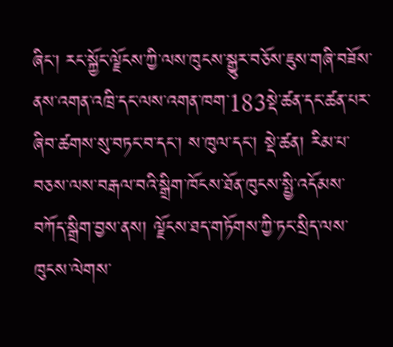ཞིང་། རང་སྐྱོང་ལྗོངས་ཀྱི་ལས་ཁུངས་སྒྱུར་བཅོས་ཇུས་གཞི་བཟོས་ནས་འགན་འཁྲི་དང་ལས་འགན་ཁག་183སྡེ་ཚན་དང་ཚན་པར་ཞིབ་ཚགས་སུ་བཏང་བ་དང་། ས་ཁུལ་དང་། སྡེ་ཚན། རིམ་པ་བཅས་ལས་བརྒལ་བའི་སྒྲིག་ཁོངས་ཐོན་ཁུངས་སྤྱི་འདོམས་བཀོད་སྒྲིག་བྱས་ནས། ལྗོངས་ཐད་གཏོགས་ཀྱི་ཏང་སྲིད་ལས་ཁུངས་ལེགས་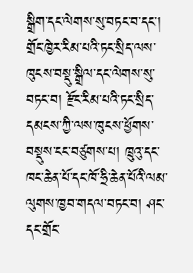སྒྲིག་དང་ལེགས་སུ་བཏང་བ་དང་། གྲོང་ཁྱེར་རིམ་པའི་ཏང་སྲིད་ལས་ཁུངས་བསྡུ་སྒྲིལ་དང་ལེགས་སུ་བཏང་བ། རྫོང་རིམ་པའི་ཏང་སྲིད་དམངས་ཀྱི་ལས་ཁུངས་ཕྱོགས་བསྡུས་ངང་བཙུགས་པ། ཁྲུའུ་དང་ཁང་ཆེན་པོ་དང་ཁོ་ཧྲི་ཆེན་པོའི་ལམ་ལུགས་ཁྱབ་གདལ་བཏང་བ། ཤང་དང་གྲོང་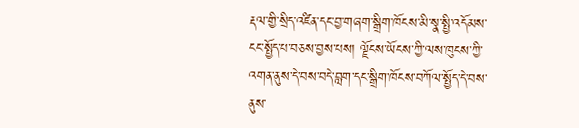རྡལ་གྱི་སྲིད་འཛིན་དང་བྱ་གཞག་སྒྲིག་ཁོངས་མི་སྣ་སྤྱི་འདོམས་ངང་སྤྱོད་པ་བཅས་བྱས་པས། ལྗོངས་ཡོངས་ཀྱི་ལས་ཁུངས་ཀྱི་འགན་ནུས་དེ་བས་བདེ་བླག་དང་སྒྲིག་ཁོངས་བཀོལ་སྤྱོད་དེ་བས་ནུས་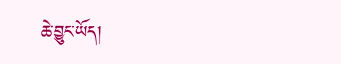ཆེ་བྱུང་ཡོད།